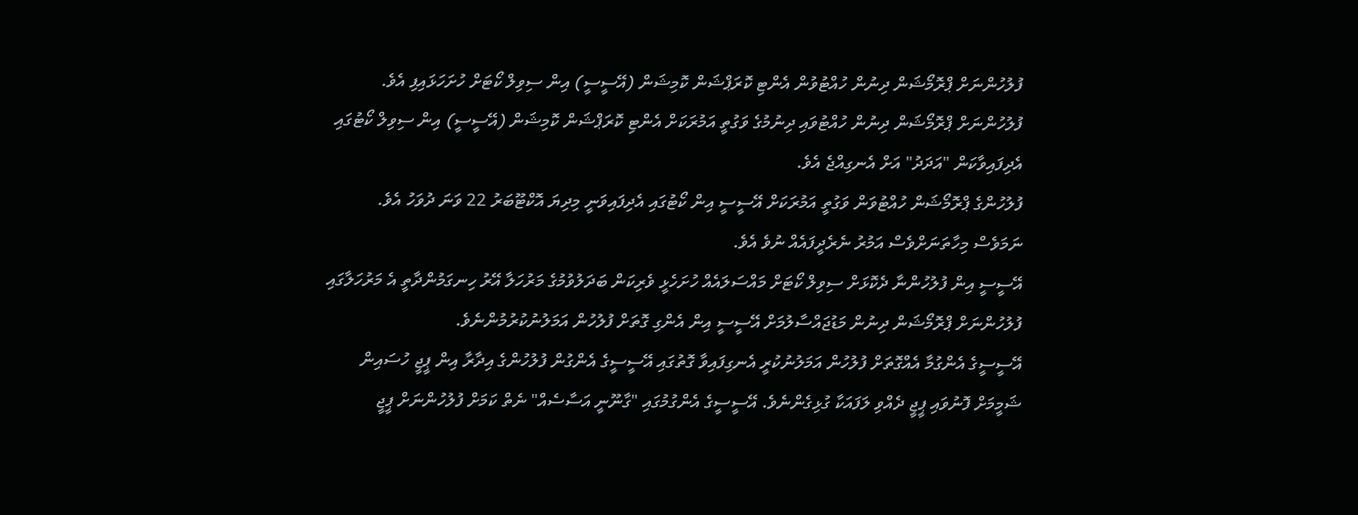ފުލުހުންނަށް ޕްރޮމޯޝަން ދިނުން ހުއްޓުވުން އެންޓި ކޮރަޕްޝަން ކޮމިޝަން (އޭސީސީ) އިން ސިވިލް ކޯޓަށް ހުށަހަޅައިފި އެވެ.
ފުލުހުންނަށް ޕްރޮމޯޝަން ދިނުން ހުއްޓުވައި ދިނުމުގެ ވަގުތީ އަމުރަކަށް އެންޓި ކޮރަޕްޝަން ކޮމިޝަން (އޭސީސީ) އިން ސިވިލް ކޯޓުގައި އެދިފައިވާކަން "އަދަދު" އަށް އެނގިއްޖެ އެވެ.
ފުލުހުންގެ ޕްރޮމޯޝަން ހުއްޓުވަން ވަގުތީ އަމުރަކަށް އޭސީސީ އިން ކޯޓުގައި އެދިފައިވަނީ މިދިޔަ އޮކްޓޫބަރު 22 ވަނަ ދުވަހު އެވެ. ނަމަވެސް މިހާތަނަށްވެސް އަމުރު ނެރެދީފައެއް ނުވެ އެވެ.
އޭސީސީ އިން ފުލުހުންނާ ދެކޮޅަށް ސިވިލް ކޯޓަށް މައްސަލައެއް ހުށަހެޅީ ވެރިކަން ބަދަލުވުމުގެ މަރުހަލާ އޭރު ހިނގަމުންދާތީ އެ މަރުހަލާގައި ފުލުހުންނަށް ޕްރޮމޯޝަން ދިނުން މަޑުޖައްސާލުމަށް އޭސީސީ އިން އެންގި ގޮތަށް ފުލުހުން އަމަލުނުކުރުމުންނެވެ.
އޭސީސީގެ އެންގުމާ އެއްގޮތަށް ފުލުހުން އަމަލުނުކުރީ އެނގިފައިވާ ގޮތުގައި އޭސީސީގެ އެންގުން ފުލުހުންގެ އިދާރާ އިން ޕީޖީ ހުސައިން ޝަމީމަށް ފޮނުވައި ޕީޖީ ދެއްވި ލަފައަކާ ގުޅިގެންނެވެ. އޭސީސީގެ އެންގުމުގައި "ގާނޫނީ އަސާސެއް" ނެތް ކަމަށް ފުލުހުންނަށް ޕީޖީ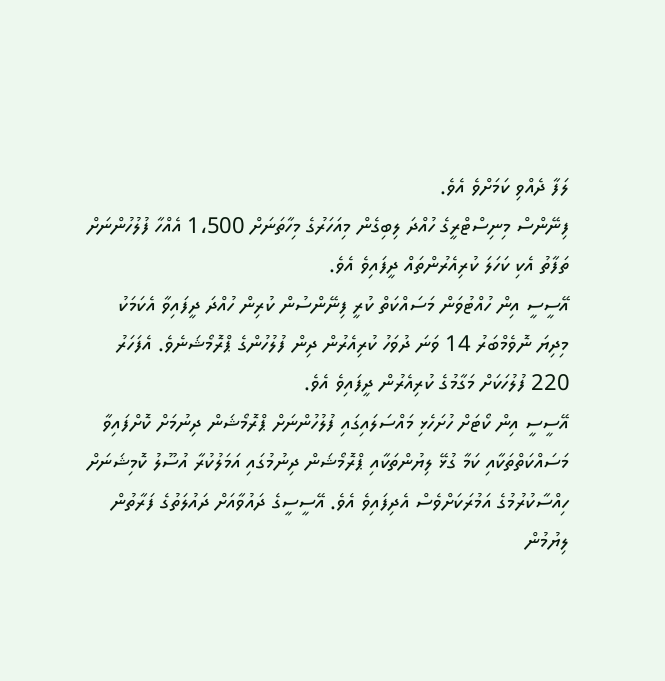ލަފާ ދެއްވި ކަމަށްވެ އެވެ.
ފިނޭންސް މިނިސްޓްރީގެ ހުއްދަ ލިބިގެން މިއަހަރުގެ މިހާތަނަށް 1،500 އެއްހާ ފުލުހުންނަށް ތަފާތު އެކި ކަހަލަ ކުރިއެރުންތައް ދީފައިވެ އެވެ.
އޭސީސީ އިން ހުއްޓުވަން މަސައްކަތް ކުރީ ފިނޭންސުން ކުރިން ހުއްދަ ދީފައިވާ އެކަމަކު މިދިޔަ ނޮވެމްބަރު 14 ވަނަ ދުވަހު ކުރިއެރުން ދިން ފުލުހުންގެ ޕްރޮމޯޝަނެވެ. އެފަހަރު 220 ފުލުހަކަށް މަގާމުގެ ކުރިއެރުން ދީފައިވެ އެވެ.
އޭސީސީ އިން ކޯޓަށް ހުށަހެޅި މައްސަލައިގައި ފުލުހުންނަށް ޕްރޮމޯޝަން ދިނުމަށް ކޮށްފައިވާ މަސައްކަތްތަކާއި ކަމާ ގުޅޭ ލިޔުންތަކާއި ޕްރޮމޯޝަން ދިނުމުގައި އަމަލުކުރާ އުސޫލު ކޮމިޝަނަށް ހިއްސާކުރުމުގެ އަމުރަކަށްވެސް އެދިފައިވެ އެވެ. އޭސީސީގެ ދައުވާއަށް ދައުލަތުގެ ފަރާތުން ލިޔުމުން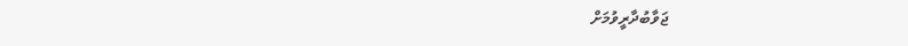ޖަވާބުދާރީވުމަށް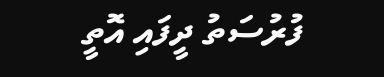ފުރުސަތު ދީފައި އޮތީ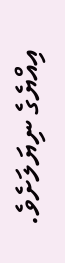އިއްޔެގެ ނިޔަލަށެވެ.